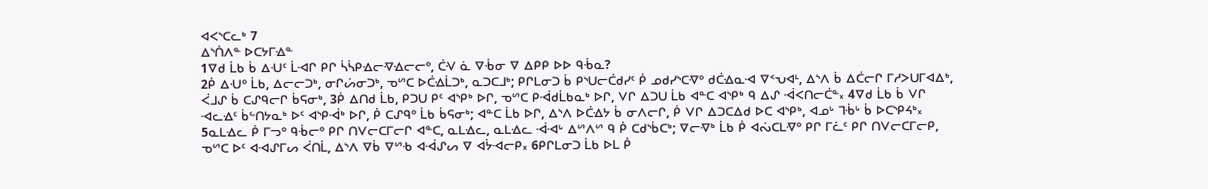ᐊᐸᔅᑕᓚᒃ 7
ᐃᔅᑏᐱᓐ ᐅᑕᔭᒥᐎᓐ
1ᐁᑯ ᒫᑲ ᑳ ᐃᑗᑦ ᒫᐗᒋ ᑭᒋ ᓵᓵᑭᐎᓕᐌᐎᓕᓕᐤ, ᑖᐺ ᓈ ᐁᒀᓂ ᐁ ᐃᑭᑭ ᐅᐅ ᑫᒀᓇ?
2ᑮ ᐃᑗᐤ ᒫᑲ, ᐃᓕᓕᑐᒃ, ᓂᒋᔖᓂᑐᒃ, ᓀᔥᑕ ᐅᑖᐎᒫᑐᒃ, ᓇᑐᑕᒧᒃ; ᑭᒋᒪᓂᑐ ᑳ ᑭᔅᑌᓕᑖᑯᓯᑦ ᑮ ᓄᑯᓯᔅᑕᐌᐤ ᑯᑖᐎᓇᐗ ᐁᑉᕃᐊᒻ, ᐃᔅᐱ ᑳ ᐃᑖᓕᒋ ᒥᓱᐳᑌᒥᐊᐃᒃ, ᐹᒧᔑ ᑳ ᑕᔑᑫᓕᒋ ᑳᕋᓂᒃ, 3ᑮ ᐃᑎᑯ ᒫᑲ, ᑭᑐᑌ ᑭᑦ ᐊᔅᑭᒃ ᐅᒋ, ᓀᔥᑕ ᑭᐙᑯᒫᑲᓇᒃ ᐅᒋ, ᐯᒋ ᐃᑐᑌ ᒫᑲ ᐊᓐᑕ ᐊᔅᑭᒃ ᑫ ᐃᔑ ᐙᐸᑎᓕᑖᓐ᙮ 4ᐁᑯ ᒫᑲ ᑳ ᐯᒋ ᐗᓚᐎᑦ ᑳᓪᑎᔭᓇᒃ ᐅᑦ ᐊᔅᑭᐙᒃ ᐅᒋ, ᑮ ᑕᔑᑫᐤ ᒫᑲ ᑳᕋᓂᒃ; ᐊᓐᑕ ᒫᑲ ᐅᒋ, ᐃᔅᐱ ᐅᑖᐎᔭ ᑳ ᓂᐱᓕᒋ, ᑮ ᐯᒋ ᐃᑐᑕᐃᑯ ᐅᑕ ᐊᔅᑭᒃ, ᐊᓄᒡ ᒣᒀᒡ ᑳ ᐅᑕᔅᑭᔦᒃ᙮ 5ᓇᒪᐎᓚ ᑮ ᒥᓓᐤ ᑫᒀᓕᐤ ᑭᒋ ᑎᐯᓕᑕᒥᓕᒋ ᐊᓐᑕ, ᓇᒪᐎᓚ, ᓇᒪᐎᓚ ᐙᐗᒡ ᐃᔥᐱᔥ ᑫ ᑮ ᑕᑯᔅᑳᑕᒃ; ᐁᓕᐌᒃ ᒫᑲ ᑮ ᐊᔔᑕᒪᐌᐤ ᑭᒋ ᒥᓛᑦ ᑭᒋ ᑎᐯᓕᑕᒥᓕᑭ, ᓀᔥᑕ ᐅᑦ ᐊᐗᔑᒥᔕ ᐹᑎᒫ, ᐃᔅᐱ ᐁᑳ ᐁᔥᑾ ᐊᐙᔑᔕ ᐁ ᐊᔮᐗᓕᑭ᙮ 6ᑭᒋᒪᓂᑐ ᒫᑲ ᐅᒪ ᑮ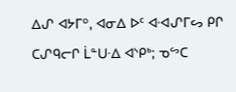ᐃᔑ ᐊᔭᒥᐤ, ᐊᓂᐃ ᐅᑦ ᐊᐗᔑᒥᔕ ᑭᒋ ᑕᔑᑫᓕᒋ ᒫᓐᑌᐎ ᐊᔅᑭᒃ; ᓀᔥᑕ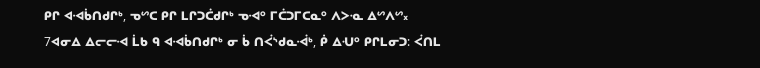ᑭᒋ ᐊᐗᑳᑎᑯᒋᒃ, ᓀᔥᑕ ᑭᒋ ᒪᒋᑐᑖᑯᒋᒃ ᓀᐗᐤ ᒥᑖᑐᒥᑕᓇᐤ ᐱᐳᓋ ᐃᔥᐱᔥ᙮ 7ᐊᓂᐃ ᐃᓕᓕᐗ ᒫᑲ ᑫ ᐊᐗᑳᑎᑯᒋᒃ ᓂ ᑳ ᑎᐹᔅᑯᓇᐙᒃ, ᑮ ᐃᑗᐤ ᑭᒋᒪᓂᑐ: ᐹᑎᒪ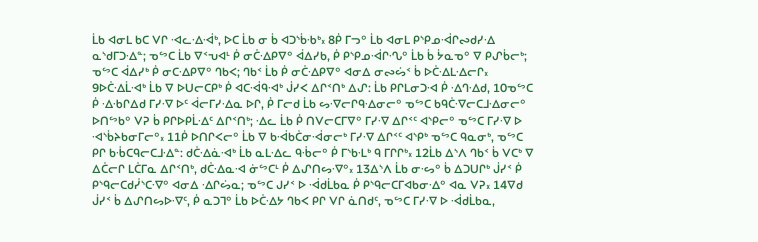ᒫᑲ ᐊᓂᒪ ᑲᑕ ᐯᒋ ᐗᓚᐎᐙᒃ, ᐅᑕ ᒫᑲ ᓂ ᑳ ᐊᑐᔅᑳᑾᒃ᙮ 8ᑮ ᒥᓓᐤ ᒫᑲ ᐊᓂᒪ ᑭᔅᑭᓄᐙᒋᔓᑯᓯᐎ ᓇᔅᑯᒥᑐᐎᓐ; ᓀᔥᑕ ᒫᑲ ᐁᑉᕃᐊᒻ ᑮ ᓂᑖᐎᑭᐁᐤ ᐋᐃᓯᑲ, ᑮ ᑭᔅᑭᓄᐙᒋᔗᐤ ᒫᑲ ᑳ ᔮᓇᓀᐤ ᐁ ᑭᔑᑳᓕᒃ; ᓀᔥᑕ ᐋᐃᓯᒃ ᑮ ᓂᑕᐎᑭᐁᐤ ᒉᑲᐸ; ᒉᑲᑉ ᒫᑲ ᑮ ᓂᑖᐎᑭᐁᐤ ᐊᓂᐃ ᓂᔓᔖᑉ ᑳ ᐅᑖᐎᒪᐎᓕᒋ᙮
9ᐅᑖᐎᒫᐗᒃ ᒫᑲ ᐁ ᐅᑌᓕᑕᑭᒃ ᑮ ᐊᑕᐙᑫᐗᒃ ᒎᓯᐸ ᐃᒋᑉᑎᒃ ᐃᔑ: ᒫᑲ ᑭᒋᒪᓂᑐᐗ ᑮ ᐎᒉᐎᑯ, 10ᓀᔥᑕ ᑮ ᐎᑾᒋᐃᑯ ᒥᓯᐌ ᐅᑦ ᐋᓕᒥᓯᐎᓇ ᐅᒋ, ᑮ ᒥᓕᑯ ᒫᑲ ᔕᐌᓕᒋᑫᐎᓂᓕᐤ ᓀᔥᑕ ᑲᑫᑖᐌᓕᑕᒧᐎᓂᓕᐤ ᐅᑎᔥᑲᐤ ᐯᕈ ᑳ ᑭᒋᐅᑭᒫᐎᑦ ᐃᒋᑉᑎᒃ; ᐎᓚ ᒫᑲ ᑮ ᑎᐯᓕᑕᒥᐁᐤ ᒥᓯᐌ ᐃᒋᑉᑦ ᐊᔅᑭᓕᐤ ᓀᔥᑕ ᒥᓯᐌ ᐅ ᐗᔅᑳᔨᑲᓂᒥᓕᐤ᙮ 11ᑮ ᐅᑎᒋᐸᓕᐤ ᒫᑲ ᐁ ᑲᐙᑲᑖᓂᐙᓂᓕᒃ ᒥᓯᐌ ᐃᒋᑉᑦ ᐊᔅᑭᒃ ᓀᔥᑕ ᑫᓇᓂᒃ, ᓀᔥᑕ ᑭᒋ ᑲᒀᑕᑫᓕᑕᒧᐎᓐ: ᑯᑖᐎᓈᐗᒃ ᒫᑲ ᓇᒪᐎᓚ ᑫᒀᓕᐤ ᑮ ᒥᔅᑲᒶᒃ ᑫ ᒥᒋᒋᒃ᙮ 12ᒫᑲ ᐃᔅᐱ ᒉᑲᑉ ᑳ ᐯᑕᒃ ᐁ ᐃᑖᓕᒋ ᒪᑖᒥᓇ ᐃᒋᑉᑎᒃ, ᑯᑖᐎᓇᐗ ᓃᔥᑕᒻ ᑮ ᐃᔑᑎᔕᐌᐤ᙮ 13ᐃᔅᐱ ᒫᑲ ᓂᔡᐤ ᑳ ᐃᑐᑌᒋᒃ ᒎᓯᑉ ᑮ ᑭᔅᑫᓕᑕᑯᓰᔅᑕᐌᐤ ᐊᓂᐃ ᐎᒋᔖᓇ; ᓀᔥᑕ ᒍᓯᑉ ᐅ ᐙᑯᒫᑲᓇ ᑮ ᑭᔅᑫᓕᑕᒥᐊᑲᓂᐎᐤ ᐊᓇ ᐯᕈ᙮ 14ᐁᑯ ᒎᓯᑉ ᑳ ᐃᔑᑎᔕᐅᐌᑦ, ᑮ ᓇᑐᒣᐤ ᒫᑲ ᐅᑖᐎᔭ ᒉᑲᐸ ᑭᒋ ᐯᒋ ᓈᑎᑯᑦ, ᓀᔥᑕ ᒥᓯᐌ ᐅ ᐙᑯᒫᑲᓇ,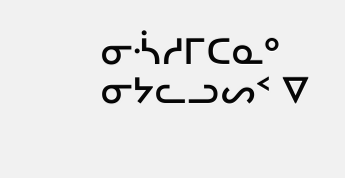ᓂᔂᓱᒥᑕᓇᐤ ᓂᔭᓚᓗᔕᑉ ᐁ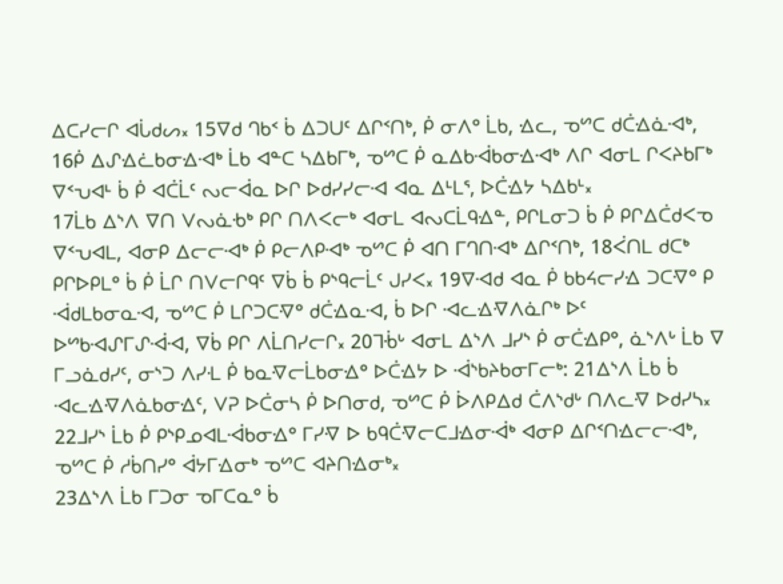ᐃᑕᓯᓕᒋ ᐊᒑᑯᔕ᙮ 15ᐁᑯ ᒉᑲᑉ ᑳ ᐃᑐᑌᑦ ᐃᒋᑉᑎᒃ, ᑮ ᓂᐱᐤ ᒫᑲ, ᐎᓚ, ᓀᔥᑕ ᑯᑖᐎᓈᐗᒃ, 16ᑮ ᐃᔑᐎᓛᑲᓂᐎᐗᒃ ᒫᑲ ᐊᓐᑕ ᓴᐃᑲᒥᒃ, ᓀᔥᑕ ᑮ ᓇᐃᑲᐙᑲᓂᐎᐗᒃ ᐱᒋ ᐊᓂᒪ ᒋᐸᔨᑲᒥᒃ ᐁᑉᕃᐊᒻ ᑳ ᑮ ᐊᑖᒫᑦ ᔓᓕᐋᓇ ᐅᒋ ᐅᑯᓯᓯᓕᐗ ᐊᓇ ᐃᒻᒪᕐ, ᐅᑖᐎᔭ ᓴᐃᑲᒻ᙮
17ᒫᑲ ᐃᔅᐱ ᐁᑎ ᐯᔓᓈᑾᒃ ᑭᒋ ᑎᐱᐸᓕᒃ ᐊᓂᒪ ᐊᔓᑕᒫᑫᐎᓐ, ᑭᒋᒪᓂᑐ ᑳ ᑮ ᑭᒋᐃᑖᑯᐸᓀ ᐁᑉᕃᐊᒪ, ᐊᓂᑭ ᐃᓕᓕᐗᒃ ᑮ ᑭᓕᐱᑭᐗᒃ ᓀᔥᑕ ᑮ ᐊᑎ ᒥᒉᑎᐗᒃ ᐃᒋᑉᑎᒃ, 18ᐹᑎᒪ ᑯᑕᒃ ᑭᒋᐅᑭᒪᐤ ᑳ ᑮ ᒫᒋ ᑎᐯᓕᒋᑫᑦ ᐁᑳ ᑳ ᑭᔅᑫᓕᒫᑦ ᒍᓯᐸ᙮ 19ᐁᐗᑯ ᐊᓇ ᑮ ᑲᑲᔦᓕᓯᐎ ᑐᑕᐌᐤ ᑭ ᐙᑯᒪᑲᓂᓇᐗ, ᓀᔥᑕ ᑮ ᒪᒋᑐᑕᐌᐤ ᑯᑖᐎᓇᐗ, ᑳ ᐅᒋ ᐗᓚᐎᐌᐱᓈᒋᒃ ᐅᑦ ᐅᔥᑲᐗᔑᒥᔑᐙᐗ, ᐁᑳ ᑭᒋ ᐱᒫᑎᓯᓕᒋ᙮ 20ᒣᒀᒡ ᐊᓂᒪ ᐃᔅᐱ ᒧᓯᔅ ᑮ ᓂᑖᐎᑭᐤ, ᓈᔅᐱᒡ ᒫᑲ ᐁ ᒥᓗᓈᑯᓯᑦ, ᓂᔅᑐ ᐱᓯᒶ ᑮ ᑲᓇᐌᓕᒫᑲᓂᐎᐤ ᐅᑖᐎᔭ ᐅ ᐙᔅᑲᔨᑲᓂᒥᓕᒃ: 21ᐃᔅᐱ ᒫᑲ ᑳ ᐗᓚᐎᐌᐱᓈᑲᓂᐎᑦ, ᐯᕈ ᐅᑖᓂᓴ ᑮ ᐅᑎᓂᑯ, ᓀᔥᑕ ᑮ ᐆᐱᑭᐃᑯ ᑖᐱᔅᑯᒡ ᑎᐱᓚᐌ ᐅᑯᓯᓴ᙮ 22ᒧᓯᔅ ᒫᑲ ᑮ ᑭᔅᑭᓄᐊᒪᐙᑲᓂᐎᐤ ᒥᓯᐌ ᐅ ᑲᑫᑖᐌᓕᑕᒧᐎᓂᐙᒃ ᐊᓂᑭ ᐃᒋᑉᑎᐎᓕᓕᐗᒃ, ᓀᔥᑕ ᑮ ᓱᑳᑎᓯᐤ ᐋᔭᒥᐎᓂᒃ ᓀᔥᑕ ᐊᔨᑎᐎᓂᒃ᙮
23ᐃᔅᐱ ᒫᑲ ᒥᑐᓂ ᓀᒥᑕᓇᐤ ᑳ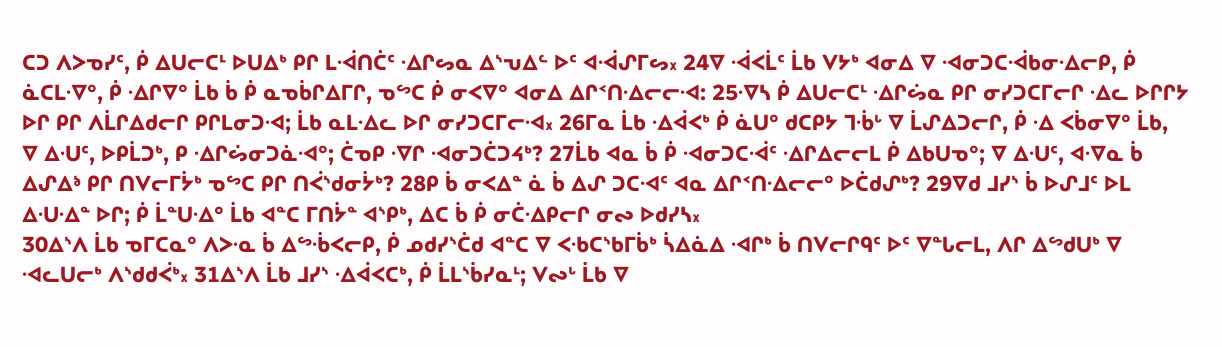ᑕᑐ ᐱᐳᓀᓯᑦ, ᑮ ᐃᑌᓕᑕᒻ ᐅᑌᐃᒃ ᑭᒋ ᒪᐙᑎᑖᑦ ᐎᒋᔕᓇ ᐃᔅᕃᐃᓪ ᐅᑦ ᐊᐙᔑᒥᔕ᙮ 24ᐁ ᐙᐸᒫᑦ ᒫᑲ ᐯᔭᒃ ᐊᓂᐃ ᐁ ᐗᓂᑐᑕᐙᑲᓂᐎᓕᑭ, ᑮ ᓈᑕᒪᐌᐤ, ᑮ ᐎᒋᐁᐤ ᒫᑲ ᑳ ᑮ ᓇᓀᑳᒋᐃᒥᒋ, ᓀᔥᑕ ᑮ ᓂᐸᐁᐤ ᐊᓂᐃ ᐃᒋᑉᑎᐎᓕᓕᐗ: 25ᐌᓴ ᑮ ᐃᑌᓕᑕᒻ ᐎᒋᔖᓇ ᑭᒋ ᓂᓯᑐᑕᒥᓕᒋ ᐎᓚ ᐅᒋᒋᔭ ᐅᒋ ᑭᒋ ᐱᒫᒋᐃᑯᓕᒋ ᑭᒋᒪᓂᑐᐗ; ᒫᑲ ᓇᒪᐎᓚ ᐅᒋ ᓂᓯᑐᑕᒥᓕᐗ᙮ 26ᒥᓇ ᒫᑲ ᐎᐋᐸᒃ ᑮ ᓈᑌᐤ ᑯᑕᑭᔭ ᒣᒀᒡ ᐁ ᒫᔑᐃᑐᓕᒋ, ᑮ ᐎ ᐸᑳᓂᐁᐤ ᒫᑲ, ᐁ ᐃᑗᑦ, ᐅᑭᒫᑐᒃ, ᑭ ᐎᒋᔖᓂᑐᓈᐗᐤ; ᑖᓀᑭ ᐌᒋ ᐗᓂᑐᑖᑐᔦᒃ? 27ᒫᑲ ᐊᓇ ᑳ ᑮ ᐗᓂᑐᑕᐙᑦ ᐎᒋᐃᓕᓕᒪ ᑮ ᐃᑲᑌᓀᐤ; ᐁ ᐃᑗᑦ, ᐊᐌᓇ ᑳ ᐃᔑᐃᔉ ᑭᒋ ᑎᐯᓕᒥᔮᒃ ᓀᔥᑕ ᑭᒋ ᑎᐹᔅᑯᓂᔮᒃ? 28ᑭ ᑳ ᓂᐸᐃᓐ ᓈ ᑳ ᐃᔑ ᑐᑕᐗᑦ ᐊᓇ ᐃᒋᑉᑎᐎᓕᓕᐤ ᐅᑖᑯᔑᒃ? 29ᐁᑯ ᒧᓯᔅ ᑳ ᐅᔑᒧᑦ ᐅᒪ ᐃᑗᐎᓐ ᐅᒋ; ᑮ ᒫᓐᑌᐎᐤ ᒫᑲ ᐊᓐᑕ ᒥᑎᔮᓐ ᐊᔅᑭᒃ, ᐃᑕ ᑳ ᑮ ᓂᑖᐎᑭᓕᒋ ᓂᔓ ᐅᑯᓯᓴ᙮
30ᐃᔅᐱ ᒫᑲ ᓀᒥᑕᓇᐤ ᐱᐳᓋ ᑳ ᐃᔥᒀᐸᓕᑭ, ᑮ ᓄᑯᓯᔅᑖᑯ ᐊᓐᑕ ᐁ ᐸᑾᑕᔅᑲᒥᑳᒃ ᓵᐃᓈᐃ ᐗᒋᒃ ᑳ ᑎᐯᓕᒋᑫᑦ ᐅᑦ ᐁᓐᒐᓕᒪ, ᐱᒋ ᐃᔥᑯᑌᒃ ᐁ ᐗᓚᑌᓕᒃ ᐱᔅᑯᑯᐹᒃ᙮ 31ᐃᔅᐱ ᒫᑲ ᒧᓯᔅ ᐎᐋᐸᑕᒃ, ᑮ ᒫᒪᔅᑳᓯᓇᒻ; ᐯᔓᒡ ᒫᑲ ᐁ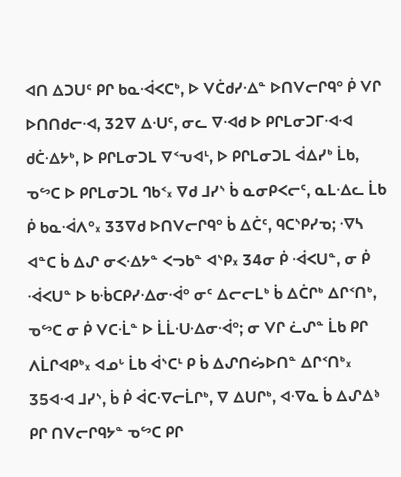ᐊᑎ ᐃᑐᑌᑦ ᑭᒋ ᑲᓇᐙᐸᑕᒃ, ᐅ ᐯᑖᑯᓯᐎᓐ ᐅᑎᐯᓕᒋᑫᐤ ᑮ ᐯᒋ ᐅᑎᑎᑯᓕᐗ, 32ᐁ ᐃᑗᑦ, ᓂᓚ ᐁᐗᑯ ᐅ ᑭᒋᒪᓂᑐᒥᐗᐗ ᑯᑖᐎᔭᒃ, ᐅ ᑭᒋᒪᓂᑐᒪ ᐁᑉᕃᐊᒻ, ᐅ ᑭᒋᒪᓂᑐᒪ ᐋᐃᓯᒃ ᒫᑲ, ᓀᔥᑕ ᐅ ᑭᒋᒪᓂᑐᒪ ᒉᑲᑉ᙮ ᐁᑯ ᒧᓯᔅ ᑳ ᓇᓂᑭᐸᓕᑦ, ᓇᒪᐎᓚ ᒫᑲ ᑮ ᑲᓇᐙᐱᐤ᙮ 33ᐁᑯ ᐅᑎᐯᓕᒋᑫᐤ ᑳ ᐃᑖᑦ, ᑫᑕᔅᑭᓯᓀ; ᐌᓴ ᐊᓐᑕ ᑳ ᐃᔑ ᓂᐸᐎᔭᓐ ᐸᓓᑲᓐ ᐊᔅᑭ᙮ 34ᓂ ᑮ ᐙᐸᑌᓐ, ᓂ ᑮ ᐙᐸᑌᓐ ᐅ ᑲᒀᑕᑭᓯᐎᓂᐙᐤ ᓂᑦ ᐃᓕᓕᒪᒃ ᑳ ᐃᑖᒋᒃ ᐃᒋᑉᑎᒃ, ᓀᔥᑕ ᓂ ᑮ ᐯᑕᒸᓐ ᐅ ᒫᒫᑗᐎᓂᐙᐤ; ᓂ ᐯᒋ ᓛᔑᓐ ᒫᑲ ᑭᒋ ᐱᒫᒋᐊᑭᒃ᙮ ᐊᓄᒡ ᒫᑲ ᐋᔅᑕᒻ ᑭ ᑳ ᐃᔑᑎᔖᐅᑎᓐ ᐃᒋᑉᑎᒃ᙮
35ᐊᐗ ᒧᓯᔅ, ᑳ ᑮ ᐋᑕᐌᓕᒫᒋᒃ, ᐁ ᐃᑌᒋᒃ, ᐊᐌᓇ ᑳ ᐃᔑᐃᔉ ᑭᒋ ᑎᐯᓕᒋᑫᔭᓐ ᓀᔥᑕ ᑭᒋ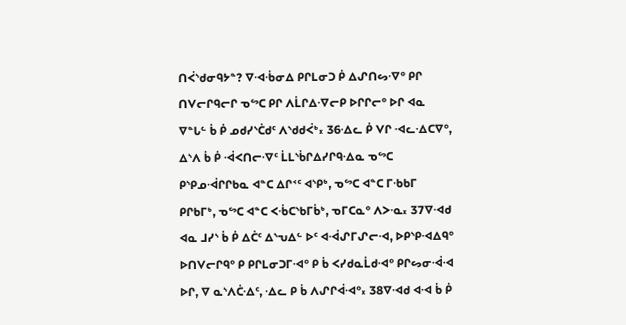ᑎᐹᔅᑯᓂᑫᔭᓐ? ᐁᐗᒀᓂᐃ ᑭᒋᒪᓂᑐ ᑮ ᐃᔑᑎᔕᐌᐤ ᑭᒋ ᑎᐯᓕᒋᑫᓕᒋ ᓀᔥᑕ ᑭᒋ ᐱᒫᒋᐃᐌᓕᑭ ᐅᒋᒋᓕᐤ ᐅᒋ ᐊᓇ ᐁᓐᒐᓪ ᑳ ᑮ ᓄᑯᓯᔅᑖᑯᑦ ᐱᔅᑯᑯᐹᒃ᙮ 36ᐎᓚ ᑮ ᐯᒋ ᐗᓚᐎᑕᐁᐤ, ᐃᔅᐱ ᑳ ᑮ ᐙᐸᑎᓕᐌᑦ ᒫᒪᔅᑳᒋᐃᓯᒋᑫᐎᓇ ᓀᔥᑕ ᑭᔅᑭᓄᐙᒋᒋᑲᓇ ᐊᓐᑕ ᐃᒋᑉᑦ ᐊᔅᑭᒃ, ᓀᔥᑕ ᐊᓐᑕ ᒥᑾᑲᒥ ᑭᒋᑲᒥᒃ, ᓀᔥᑕ ᐊᓐᑕ ᐸᒀᑕᔅᑲᒥᑳᒃ, ᓀᒥᑕᓇᐤ ᐱᐳᓋ᙮ 37ᐁᐗᑯ ᐊᓇ ᒧᓯᔅ ᑳ ᑮ ᐃᑖᑦ ᐃᔅᕃᐃᓪ ᐅᑦ ᐊᐙᔑᒥᔑᓕᐗ, ᐅᑭᔅᑭᐗᐃᑫᐤ ᐅᑎᐯᓕᒋᑫᐤ ᑭ ᑭᒋᒪᓂᑐᒥᐗᐤ ᑭ ᑳ ᐸᓯᑯᓇᒫᑯᐗᐤ ᑭᒋᔕᓂᐙᐗ ᐅᒋ, ᐁ ᓇᔅᐱᑖᐎᑦ, ᐎᓚ ᑭ ᑳ ᐱᔑᒋᐋᐗᐤ᙮ 38ᐁᐗᑯ ᐊᐗ ᑳ ᑮ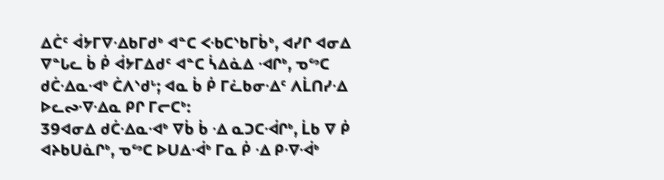ᐃᑖᑦ ᐋᔭᒥᐁᐎᑲᒥᑯᒃ ᐊᓐᑕ ᐸᑾᑕᔅᑲᒥᑳᒃ, ᐊᓯᒋ ᐊᓂᐃ ᐁᓐᒐᓚ ᑳ ᑮ ᐋᔭᒥᐃᑯᑦ ᐊᓐᑕ ᓵᐃᓈᐃ ᐗᒋᒃ, ᓀᔥᑕ ᑯᑖᐎᓇᐗᒃ ᑖᐱᔅᑯᒡ; ᐊᓇ ᑳ ᑮ ᒥᓛᑲᓂᐎᑦ ᐱᒫᑎᓯᐎ ᐅᓚᔓᐌᐎᓇ ᑭᒋ ᒥᓕᑕᒃ:
39ᐊᓂᐃ ᑯᑖᐎᓇᐗᒃ ᐁᑳ ᑳ ᐎ ᓇᑐᑕᐙᒋᒃ, ᒫᑲ ᐁ ᑮ ᐊᔨᑲᑌᓈᒋᒃ, ᓀᔥᑕ ᐅᑌᐃᐙᒃ ᒥᓇ ᑮ ᐎ ᑭᐌᐙᒃ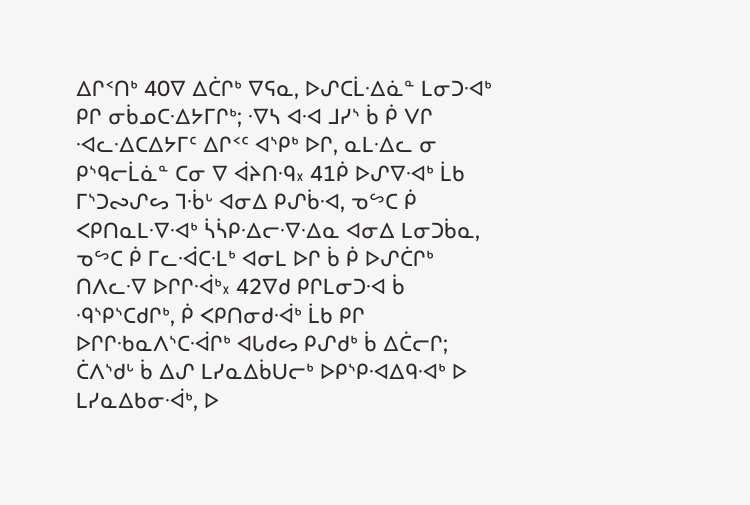ᐃᒋᑉᑎᒃ 40ᐁ ᐃᑖᒋᒃ ᐁᕋᓇ, ᐅᔑᑕᒫᐎᓈᓐ ᒪᓂᑐᐗᒃ ᑭᒋ ᓂᑳᓄᑕᐎᔭᒥᒋᒃ; ᐌᓴ ᐊᐗ ᒧᓯᔅ ᑳ ᑮ ᐯᒋ ᐗᓚᐎᑕᐃᔭᒥᑦ ᐃᒋᑉᑦ ᐊᔅᑭᒃ ᐅᒋ, ᓇᒪᐎᓚ ᓂ ᑭᔅᑫᓕᒫᓈᓐ ᑕᓂ ᐁ ᐋᔨᑎᑴ᙮ 41ᑮ ᐅᔑᐁᐗᒃ ᒫᑲ ᒥᔅᑐᔓᔑᔕ ᒣᒀᒡ ᐊᓂᐃ ᑭᔑᑳᐗ, ᓀᔥᑕ ᑮ ᐸᑭᑎᓇᒪᐌᐗᒃ ᓵᓵᑭᐎᓕᐌᐎᓇ ᐊᓂᐃ ᒪᓂᑐᑳᓇ, ᓀᔥᑕ ᑮ ᒥᓚᐙᑕᒶᒃ ᐊᓂᒪ ᐅᒋ ᑳ ᑮ ᐅᔑᑖᒋᒃ ᑎᐱᓚᐌ ᐅᒋᒋᐙᒃ᙮ 42ᐁᑯ ᑭᒋᒪᓂᑐᐗ ᑳ ᑴᔅᑭᔅᑕᑯᒋᒃ, ᑮ ᐸᑭᑎᓂᑯᐙᒃ ᒫᑲ ᑭᒋ ᐅᒋᒋᑾᓇᐱᔅᑕᐙᒋᒃ ᐊᒐᑯᔕ ᑭᔑᑯᒃ ᑳ ᐃᑖᓕᒋ; ᑖᐱᔅᑯᒡ ᑳ ᐃᔑ ᒪᓯᓇᐃᑳᑌᓕᒃ ᐅᑭᔅᑭᐗᐃᑫᐗᒃ ᐅ ᒪᓯᓇᐃᑲᓂᐙᒃ, ᐅ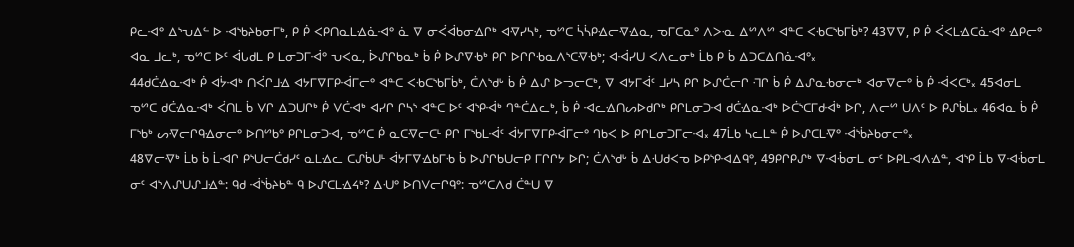ᑭᓚᐗᐤ ᐃᔅᕃᐃᓪ ᐅ ᐗᔅᑲᔨᑲᓂᒥᒃ, ᑭ ᑮ ᐸᑭᑎᓇᒪᐎᓈᐗᐤ ᓈ ᐁ ᓂᐹᐋᑲᓂᐎᒋᒃ ᐊᐌᓯᓴᒃ, ᓀᔥᑕ ᓵᓵᑭᐎᓕᐌᐎᓇ, ᓀᒥᑕᓇᐤ ᐱᐳᓋ ᐃᔥᐱᔥ ᐊᓐᑕ ᐸᑾᑕᔅᑲᒥᑳᒃ? 43ᐁᐁ, ᑭ ᑮ ᐹᐸᒪᐎᑕᓈᐗᐤ ᐎᑭᓕᐤ ᐊᓇ ᒧᓚᒃ, ᓀᔥᑕ ᐅᑦ ᐋᒐᑯᒪ ᑭ ᒪᓂᑐᒥᐙᐤ ᕃᐸᓇ, ᐆᔑᒋᑲᓇᒃ ᑳ ᑮ ᐅᔑᐁᑾᒃ ᑭᒋ ᐅᒋᒋᑾᓇᐱᔅᑕᐌᑾᒃ; ᐊᐙᓯᑌ ᐸᐱᓚᓂᒃ ᒫᑲ ᑭ ᑳ ᐃᑐᑕᐃᑎᓈᐗᐤ᙮
44ᑯᑖᐎᓇᐗᒃ ᑮ ᐊᔮᐗᒃ ᑎᐹᒋᒧᐎ ᐊᔭᒥᐁᒥᑭᐙᒥᓕᐤ ᐊᓐᑕ ᐸᑾᑕᔅᑲᒥᑳᒃ, ᑖᐱᔅᑯᒡ ᑳ ᑮ ᐃᔑ ᐅᓓᓕᑕᒃ, ᐁ ᐊᔭᒥᐋᑦ ᒧᓯᓴ ᑭᒋ ᐅᔑᑖᓕᒋ ᒬᒋ ᑳ ᑮ ᐃᔑᓇᑾᓂᓕᒃ ᐊᓂᐁᓕᐤ ᑳ ᑮ ᐙᐸᑕᒃ᙮ 45ᐊᓂᒪ ᓀᔥᑕ ᑯᑖᐎᓇᐗᒃ ᐹᑎᒪ ᑳ ᐯᒋ ᐃᑐᑌᒋᒃ ᑮ ᐯᑖᐗᒃ ᐊᓯᒋ ᒋᓴᔅ ᐊᓐᑕ ᐅᑦ ᐊᔅᑭᐙᒃ ᒉᓐᑖᐃᓚᒃ, ᑳ ᑮ ᐗᓚᐎᑎᔕᐅᑯᒋᒃ ᑭᒋᒪᓂᑐᐗ ᑯᑖᐎᓇᐗᒃ ᐅᑖᔅᑕᒥᑯᐙᒃ ᐅᒋ, ᐱᓕᔥ ᑌᐱᑦ ᐅ ᑭᔑᑳᒪ᙮ 46ᐊᓇ ᑳ ᑮ ᒥᔅᑲᒃ ᔕᐌᓕᒋᑫᐎᓂᓕᐤ ᐅᑎᔥᑲᐤ ᑭᒋᒪᓂᑐᐗ, ᓀᔥᑕ ᑮ ᓇᑕᐌᓕᑕᒻ ᑭᒋ ᒥᔅᑲᒪᐙᑦ ᐋᔭᒥᐁᒥᑭᐙᒥᓕᐤ ᒉᑲᐸ ᐅ ᑭᒋᒪᓂᑐᒥᓕᐗ᙮ 47ᒫᑲ ᓴᓚᒪᓐ ᑮ ᐅᔑᑕᒪᐌᐤ ᐙᔅᑳᔨᑲᓂᓕᐤ᙮
48ᐁᓕᐌᒃ ᒫᑲ ᑳ ᒫᐗᒋ ᑭᔅᑌᓕᑖᑯᓯᑦ ᓇᒪᐎᓚ ᑕᔑᑳᑌᒻ ᐋᔭᒥᐁᐎᑲᒥᑾ ᑳ ᐅᔑᒋᑲᑌᓕᑭ ᒥᒋᒋᔭ ᐅᒋ; ᑖᐱᔅᑯᒡ ᑳ ᐃᑗᑯᐸᓀ ᐅᑭᔅᑭᐗᐃᑫᐤ, 49ᑭᒋᑭᔑᒃ ᐁᐗᒀᓂᒪ ᓂᑦ ᐅᑭᒪᐗᐱᐎᓐ, ᐊᔅᑭ ᒫᑲ ᐁᐗᒀᓂᒪ ᓂᑦ ᐊᔅᐱᔑᑌᔑᒧᐎᓐ: ᑫᑯ ᐙᔅᑳᔨᑲᓐ ᑫ ᐅᔑᑕᒪᐎᔦᒃ? ᐃᑗᐤ ᐅᑎᐯᓕᒋᑫᐤ: ᓀᔥᑕᐱᑯ ᑖᓐᑌ ᐁ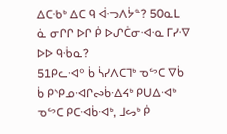ᐃᑕᑾᒃ ᐃᑕ ᑫ ᐋᓜᐱᔮᓐ? 50ᓇᒪ ᓈ ᓂᒋᒋ ᐅᒋ ᑮ ᐅᔑᑖᓂᐗᓋ ᒥᓯᐌ ᐅᐅ ᑫᒀᓇ?
51ᑭᓚᐗᐤ ᑳ ᓵᓯᐱᑕᒣᒃ ᓀᔥᑕ ᐁᑳ ᑳ ᑭᔅᑭᓄᐗᒋᔓᑳᐎᔦᒃ ᑭᑌᐃᐗᒃ ᓀᔥᑕ ᑭᑕᐗᑳᐗᒃ, ᒧᔕᒃ ᑮ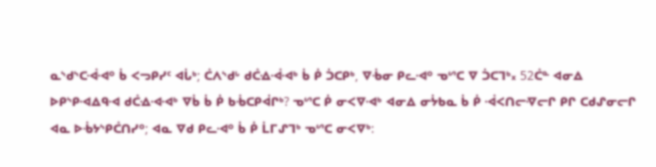ᓇᔅᑯᔅᑕᐙᐗᐤ ᑳ ᐸᓓᑭᓯᑦ ᐊᒑᒃ; ᑖᐱᔅᑯᒡ ᑯᑖᐎᐙᐗᒃ ᑳ ᑮ ᑑᑕᑭᒃ, ᐁᒀᓂ ᑭᓚᐗᐤ ᓀᔥᑕ ᐁ ᑑᑕᒣᒃ᙮ 52ᑖᓐ ᐊᓂᐃ ᐅᑭᔅᑭᐗᐃᑫᐗ ᑯᑖᐎᐗᐗᒃ ᐁᑳ ᑳ ᑮ ᑲᒀᑕᑭᐋᒋᒃ? ᓀᔥᑕ ᑮ ᓂᐸᐁᐗᒃ ᐊᓂᐃ ᓂᔮᑲᓇ ᑳ ᑮ ᐙᐸᑎᓕᐌᓕᒋ ᑭᒋ ᑕᑯᔑᓂᓕᒋ ᐊᓇ ᐅᒀᔭᔅᑭᑖᑎᓯᐤ; ᐊᓇ ᐁᑯ ᑭᓚᐗᐤ ᑳ ᑮ ᒫᒥᔑᒣᒃ ᓀᔥᑕ ᓂᐸᐁᒃ: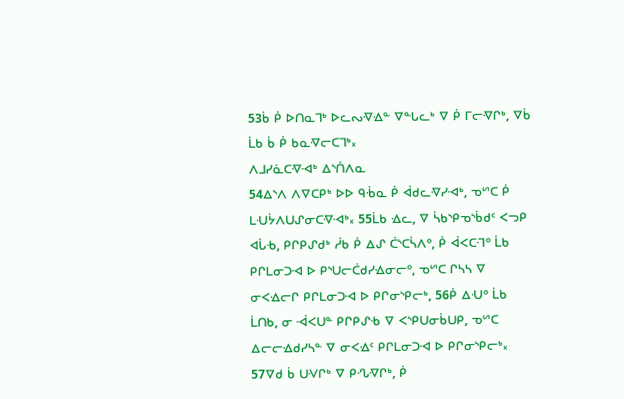53ᑳ ᑮ ᐅᑎᓇᒣᒃ ᐅᓚᔓᐌᐎᓐ ᐁᓐᒐᓚᒃ ᐁ ᑮ ᒥᓕᐌᒋᒃ, ᐁᑳ ᒫᑲ ᑳ ᑮ ᑲᓇᐌᓕᑕᒣᒃ᙮
ᐱᒧᓯᓈᑕᐌᐗᒃ ᐃᔅᑏᐱᓇ
54ᐃᔅᐱ ᐱᐁᑕᑭᒃ ᐅᐅ ᑫᒀᓇ ᑮ ᐋᑯᓚᐌᓯᐗᒃ, ᓀᔥᑕ ᑮ ᒪᑗᔮᐱᑌᔑᓂᑕᐌᐗᒃ᙮ 55ᒫᑲ ᐎᓚ, ᐁ ᓵᑲᔅᑭᓀᔅᑳᑯᑦ ᐸᓓᑭ ᐊᒑᑾ, ᑭᒋᑭᔑᑯᒃ ᓲᑲ ᑮ ᐃᔑ ᑖᔅᑕᓵᐱᐤ, ᑮ ᐋᐸᑕᒬᐤ ᒫᑲ ᑭᒋᒪᓂᑐᐗ ᐅ ᑭᔅᑌᓕᑖᑯᓯᐎᓂᓕᐤ, ᓀᔥᑕ ᒋᓴᓴ ᐁ ᓂᐸᐎᓕᒋ ᑭᒋᒪᓂᑐᐗ ᐅ ᑭᒋᓂᔅᑭᓕᒃ, 56ᑮ ᐃᑗᐤ ᒫᑲ ᒫᑎᑲ, ᓂ ᐙᐸᑌᓐ ᑭᒋᑭᔑᑾ ᐁ ᐸᔅᑭᑌᓂᑳᑌᑭ, ᓀᔥᑕ ᐃᓕᓕᐎᑯᓯᓴᓐ ᐁ ᓂᐸᐎᑦ ᑭᒋᒪᓂᑐᐗ ᐅ ᑭᒋᓂᔅᑭᓕᒃ᙮
57ᐁᑯ ᑳ ᑌᐺᒋᒃ ᐁ ᑭᔗᐌᒋᒃ, ᑮ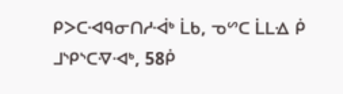ᑭᐳᑕᐗᑫᓂᑎᓱᐙᒃ ᒫᑲ, ᓀᔥᑕ ᒫᒪᐎ ᑮ ᒧᔅᑭᔅᑕᐌᐗᒃ, 58ᑮ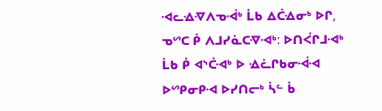ᐗᓚᐎᐌᐱᓀᐙᒃ ᒫᑲ ᐃᑖᐎᓂᒃ ᐅᒋ, ᓀᔥᑕ ᑮ ᐱᒧᓯᓈᑕᐌᐗᒃ: ᐅᑎᐹᒋᒧᐗᒃ ᒫᑲ ᑮ ᐊᔅᑖᐗᒃ ᐅ ᐎᓛᒋᑲᓂᐙᐗ ᐅᔥᑭᓂᑭᐗ ᐅᓯᑎᓕᒃ ᓵᓪ ᑳ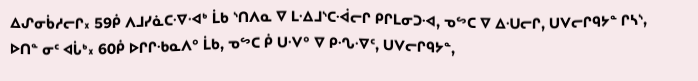ᐃᔑᓂᑳᓱᓕᒋ᙮ 59ᑮ ᐱᒧᓯᓈᑕᐌᐗᒃ ᒫᑲ ᔅᑎᐱᓇ ᐁ ᒪᐎᒧᔅᑕᐙᓕᒋ ᑭᒋᒪᓂᑐᐗ, ᓀᔥᑕ ᐁ ᐃᑗᓕᒋ, ᑌᐯᓕᒋᑫᔭᓐ ᒋᓴᔅ, ᐅᑎᓐ ᓂᑦ ᐊᒑᒃ᙮ 60ᑮ ᐅᒋᒋᑾᓇᐱᐤ ᒫᑲ, ᓀᔥᑕ ᑮ ᑌᐺᐤ ᐁ ᑭᔗᐌᑦ, ᑌᐯᓕᒋᑫᔭᓐ,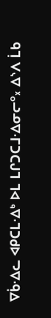ᐁᑳᐎᓚ ᐊᑭᑕᒪᐎᒃ ᐅᒪ ᒪᒋᑐᑕᒧᐎᓂᓕᐤ᙮ ᐃᔅᐱ ᒫᑲ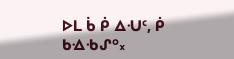ᐅᒪ ᑳ ᑮ ᐃᑗᑦ, ᑮ ᑲᐎᑾᔑᐤ᙮